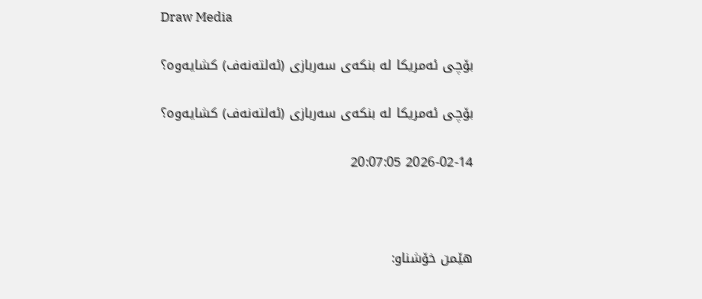Draw Media

بۆچی ئه‌مریكا له‌ بنكه‌ی سه‌ربازی (ئه‌لته‌نه‌ف) كشایه‌وه‌؟

بۆچی ئه‌مریكا له‌ بنكه‌ی سه‌ربازی (ئه‌لته‌نه‌ف) كشایه‌وه‌؟

2026-02-14 20:07:05



هێمن خۆشناو: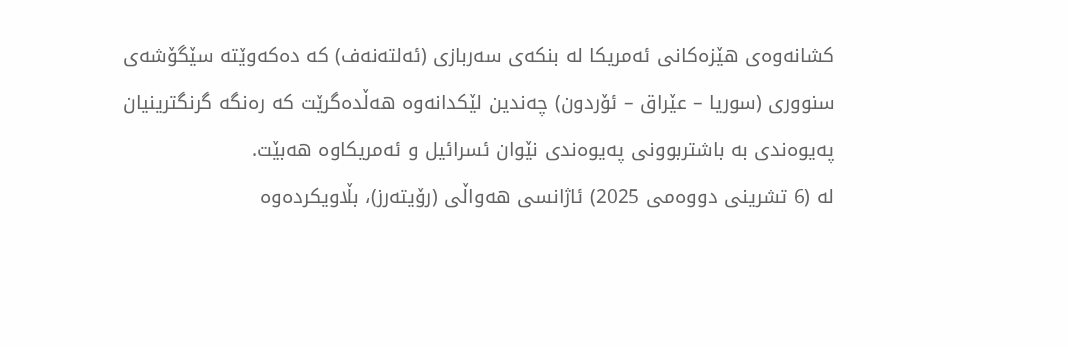كشانه‌وه‌ی هێزه‌كانی ئه‌مریكا له‌ بنكه‌ی سه‌ربازی (ئه‌لته‌نه‌ف) كه‌ ده‌كه‌وێته‌ سێگۆشه‌ی سنووری (سوریا – عێراق – ئۆردون) چه‌ندین لێكدانه‌وه‌ هه‌ڵده‌گرێت كه‌ ره‌نگه‌ گرنگترینیان په‌یوه‌ندی به‌ باشتربوونی په‌یوه‌ندی نێوان ئسرائیل و ئه‌مریكاوه‌ هه‌بێت.
له‌ (6 تشرینی دووه‌می 2025) ئاژانسی هه‌واڵی (رۆیته‌رز)، بڵاویكرده‌وه‌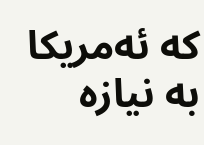كه‌ ئه‌مریكا به‌ نیازه‌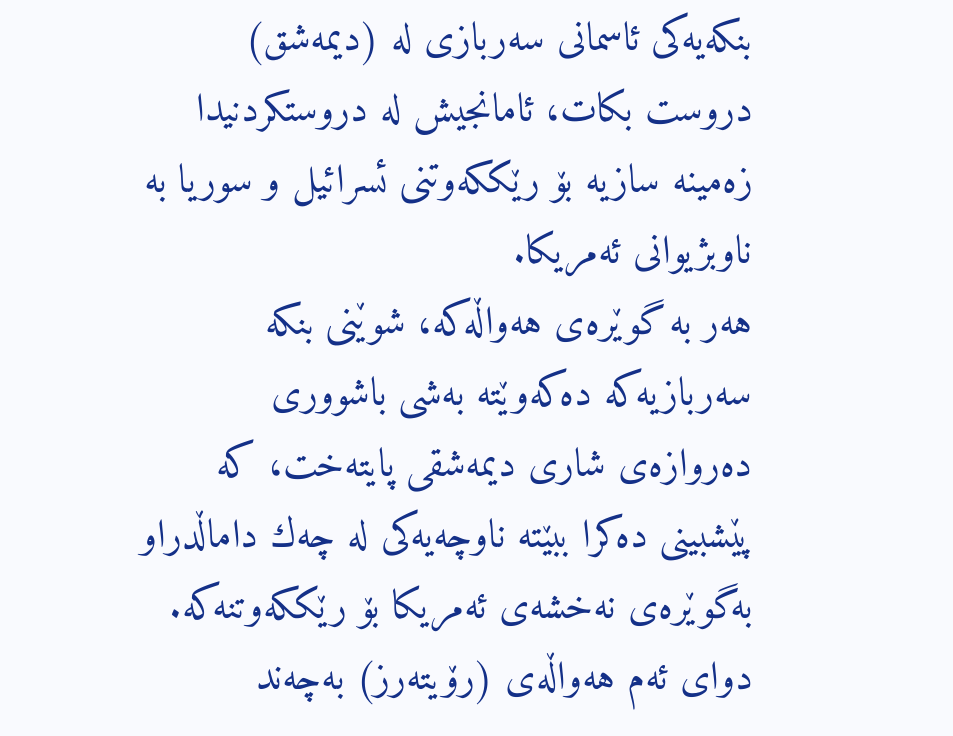بنكه‌یه‌كی ئاسمانی سه‌ربازی له‌ (دیمه‌شق) دروست بكات، ئامانجیش له‌ دروستكردنیدا زه‌مینه‌ سازیه‌ بۆ رێككه‌وتنی ئسرائیل و سوریا به‌ ناوبژیوانی ئه‌مریكا.
هه‌ر به‌ گوێره‌ی هه‌واڵه‌كه‌، شوێنی بنكه‌ سه‌ربازیه‌كه‌ ده‌كه‌وێته‌ به‌شی باشووری ده‌روازه‌ی شاری دیمه‌شقی پایته‌خت، كه‌ پێشبینی ده‌كرا ببێته‌ ناوچه‌یه‌كی له‌ چه‌ك داماڵدراو به‌گوێره‌ی نه‌خشه‌ی ئه‌مریكا بۆ رێككه‌وتنه‌كه‌.
دوای ئه‌م هه‌واڵه‌ی (رۆیته‌رز) به‌چه‌ند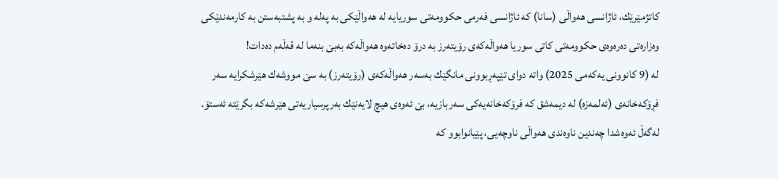كاتژمێرێك، ئاژانسی هه‌واڵی (سانا) كه‌ ئاژانسی فه‌رمی حكوومه‌تی سوریایه‌ له‌ هه‌واڵێكی به‌ په‌له‌ و به‌ پشتبه‌ستن به‌ كارمه‌ندێكی وه‌زاره‌تی ده‌ره‌وه‌ی حكوومه‌تی كاتی سوریا هه‌واڵه‌كه‌ی رۆیته‌رز به‌ درۆ ده‌خاته‌وه‌ هه‌واڵه‌كه‌ به‌بێ بنه‌ما له‌ قه‌ڵه‌م ده‌دات!
له‌ (9 كانوونی یه‌كه‌می 2025) واته‌ دوای تێپه‌ڕبوونی مانگێك به‌سه‌ر هه‌واڵه‌كه‌ی (رۆیته‌رز) به‌ سێ مووشه‌ك هێرشكرایه‌ سه‌ر فڕۆكه‌خانه‌ی (ئه‌لمه‌زه‌) له‌ دیمه‌شق كه‌ فرۆكه‌خانه‌یه‌كی سه‌ربازیه‌، بێ ئه‌وه‌ی هیچ لایه‌نێك به‌رپرسیاریه‌تی هێرشه‌كه‌ بگرێته‌ ئه‌ستۆ. له‌گه‌ڵ ئه‌وه‌شدا چه‌ندین ناوه‌ندی هه‌واڵی ناوچه‌یی، پێیانوابوو كه‌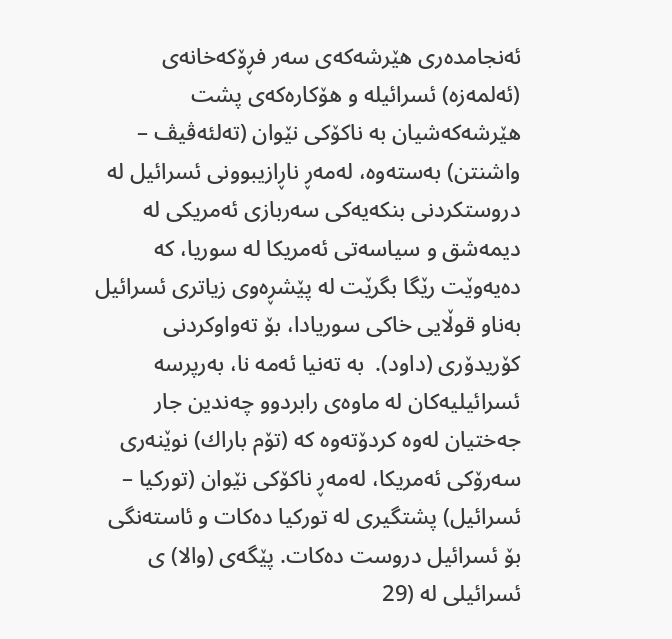ئه‌نجامده‌ری هێرشه‌كه‌ی سه‌ر فڕۆكه‌خانه‌ی (ئه‌لمه‌زه‌) ئسرائیله‌ و هۆكاره‌كه‌ی پشت هێرشه‌كه‌شیان به‌ ناكۆكی نێوان (ته‌لئه‌ڤیڤ – واشنتن) به‌سته‌وه،‌ له‌مه‌ڕ ناڕازیبوونی ئسرائیل له‌ دروستكردنی بنكه‌یه‌كی سه‌ربازی ئه‌مریكی له‌ دیمه‌شق و سیاسه‌تی ئه‌مریكا له‌ سوریا، كه‌ ده‌یه‌وێت رێگا بگرێت له‌ پێشڕه‌وی زیاتری ئسرائیل به‌ناو قوڵایی خاكی سوریادا، بۆ ته‌واوكردنی كۆریدۆری (داود).  به‌ ته‌نیا ئه‌مه‌ نا، به‌رپرسه‌ ئسرائیلیه‌كان له‌ ماوه‌ی رابردوو چه‌ندین جار جه‌ختیان له‌وه‌ كردۆته‌وه‌ كه‌ (تۆم باراك) نوێنه‌ری سه‌رۆكی ئه‌مریكا، له‌مه‌ڕ ناكۆكی نێوان (توركیا – ئسرائیل) پشتگیری له‌ توركیا ده‌كات و ئاسته‌نگی بۆ ئسرائیل دروست ده‌كات. پێگه‌ی (والا) ی ئسرائیلی له‌ (29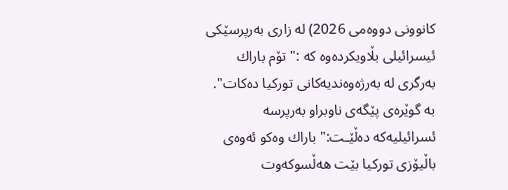كانوونی دووه‌می 2026) له‌ زاری به‌رپرسێكی ئیسرائیلی بڵاویكرده‌وه‌ كه‌ :" تۆم باراك به‌رگری له‌ به‌رژه‌وه‌ندیه‌كانی توركیا ده‌كات". به‌ گوێره‌ی پێگه‌ی ناوبراو به‌رپرسه‌ ئسرائیلیه‌كه‌ ده‌ڵێـت:" باراك وه‌كو ئه‌وه‌ی باڵیۆزی توركیا بێت هه‌ڵسوكه‌وت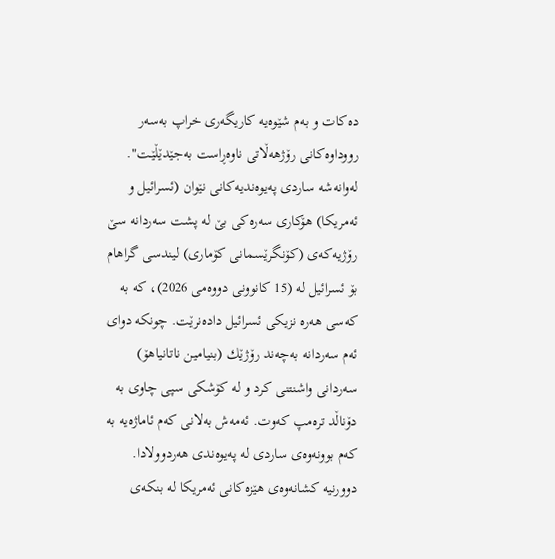ده‌كات و به‌م شێوه‌یه‌ كاریگه‌ری خراپ به‌سه‌ر رووداوه‌كانی رۆژهه‌ڵاتی ناوه‌ڕاست به‌جێدێڵێـت".
له‌وانه‌شه‌ ساردی په‌یوه‌ندیه‌كانی نێوان (ئسرائیل و ئه‌مریكا) هۆكاری سه‌ره‌كی بێ له‌ پشت سه‌ردانه‌ سێ رۆژیه‌كه‌ی (كۆنگرێسمانی كۆماری) لیندسی گراهام بۆ ئسرائیل له‌ (15 كانوونی دووه‌می 2026)، كه‌ به‌ كه‌سی هه‌ره‌ نزیكی ئسرائیل داده‌نرێت. چونكه‌ دوای ئه‌م سه‌ردانه به‌چه‌ند رۆژێك‌ (بنیامین ناتانیاهۆ) سه‌ردانی واشنتنی كرد و له‌ كۆشكی سپی چاوی به‌ دۆناڵد تره‌مپ كه‌وت. ئه‌مه‌ش به‌لانی كه‌م ئاماژه‌یه‌ به‌ كه‌م بوونه‌وه‌ی ساردی له‌ په‌یوه‌ندی هه‌ردوولادا. دوورنیه‌ كشانه‌وه‌ی هێزه‌كانی ئه‌مریكا له‌ بنكه‌ی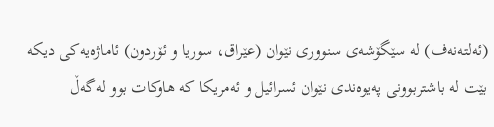(ئه‌لته‌نه‌ف) له‌ سێگۆشه‌ی سنووری نێوان (عێراق، سوریا و ئۆردون) ئاماژه‌یه‌كی دیكه‌ بێت له‌ باشتربوونی په‌یوه‌ندی نێوان ئسرائیل و ئه‌مریكا كه‌ هاوكات بوو له‌گه‌ڵ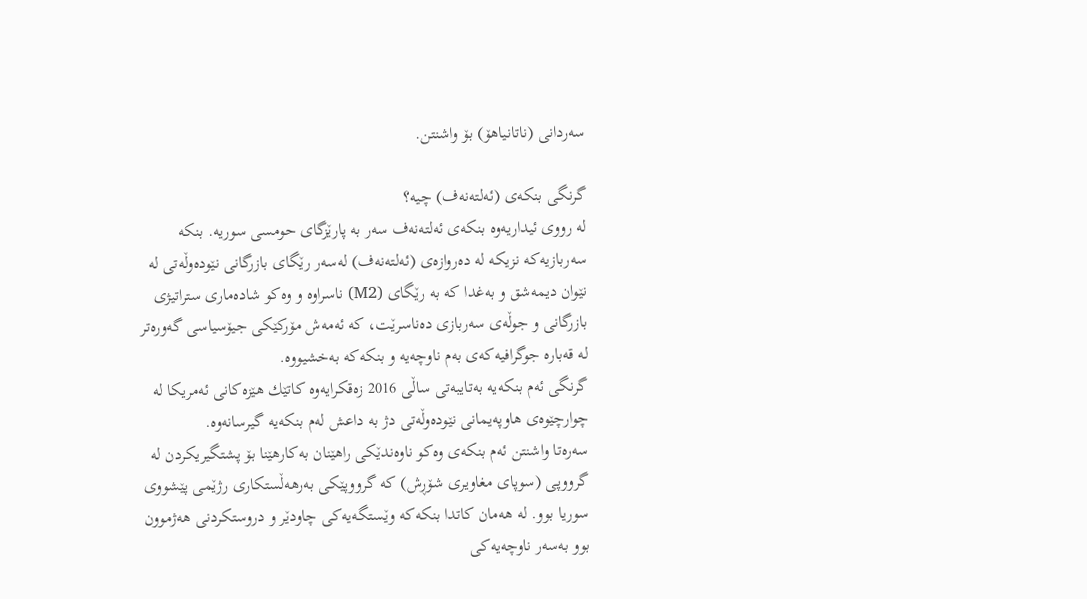سه‌ردانی (ناتانیاهۆ) بۆ واشنتن.

گرنگی بنكه‌ی (ئه‌لته‌نه‌ف) چیه‌؟
له‌ رووی ئیداریه‌وه‌ بنكه‌ی ئه‌لته‌نه‌ف سه‌ر به‌ پارێزگای حومسی سوریه‌. بنكه‌ سه‌ربازیه‌كه‌ نزیكه‌ له‌ ده‌روازه‌ی (ئه‌لته‌نه‌ف) له‌سه‌ر رێگای بازرگانی نێوده‌وڵه‌تی له‌ نێوان دیمه‌شق و به‌غدا كه‌ به‌ رێگای (M2) ناسراوه‌ و وه‌كو شاده‌ماری ستراتیژی بازرگانی و جوڵه‌ی سه‌ربازی ده‌ناسرێت، كه‌ ئه‌مه‌ش مۆركێكی جیۆسیاسی گه‌وره‌تر له‌ قه‌باره‌ جوگرافیه‌كه‌ی به‌م ناوچه‌یه و بنكه‌كه‌‌ به‌خشیووه‌.
گرنگی ئه‌م بنكه‌یه‌ به‌تایبه‌تی ساڵی 2016 زه‌قكرایه‌وه‌ كاتێك هێزه‌كانی ئه‌مریكا له‌ چوارچێوه‌ی هاوپه‌یمانی نێوده‌وڵه‌تی دژ به‌ داعش له‌م بنكه‌یه‌ گیرسانه‌وه‌.
سه‌ره‌تا واشنتن ئه‌م بنكه‌ی وه‌كو ناوه‌ندێكی راهێنان به‌كارهێنا بۆ پشتگیریكردن له‌ گرووپی (سوپای مغاویری شۆڕش) كه‌ گرووپێكی به‌رهه‌ڵستكاری رژێمی پێشووی سوریا بوو. له‌ هه‌مان كاتدا بنكه‌كه‌ وێستگه‌یه‌كی چاودێر و دروستكردنی هه‌ژموون بوو به‌سه‌ر ناوچه‌یه‌كی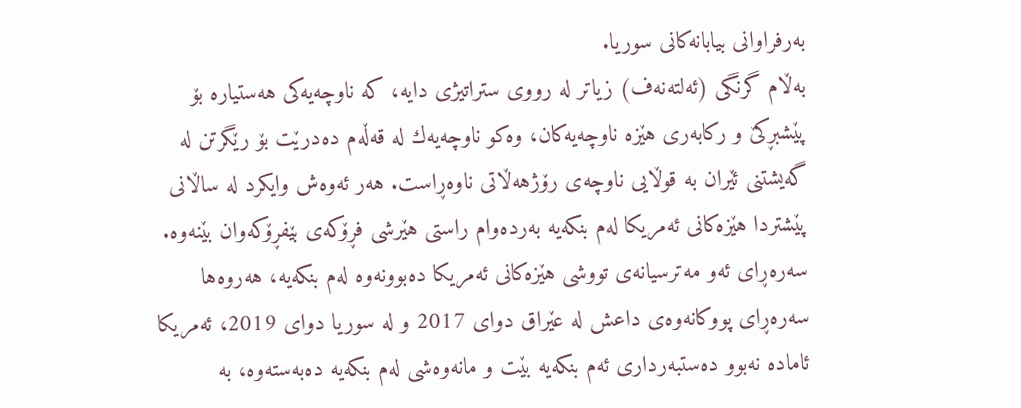به‌رفراوانی بیابانه‌كانی سوریا.
به‌ڵام گرنگی (ئه‌لته‌نه‌ف) زیاتر له‌ رووی ستراتیژی دایه‌، كه‌ ناوچه‌یه‌كی هه‌ستیاره‌ بۆ پێشبڕكێ و ركابه‌ری هێزه‌ ناوچه‌یه‌كان، وه‌كو ناوچه‌یه‌ك له‌ قه‌ڵه‌م ده‌درێت بۆ رێگرتن له‌ گه‌یشتنی ئێران به‌ قوڵایی ناوچه‌ی رۆژهه‌ڵاتی ناوه‌ڕاست. هه‌ر ئه‌وه‌ش وایكرد له‌ ساڵانی پێشتردا هێزه‌كانی ئه‌مریكا له‌م بنكه‌یه‌ به‌رده‌وام راستی هێرشی فڕۆكه‌ی بێفڕۆكه‌وان بێنه‌وه‌.
سه‌ره‌ڕای ئه‌و مه‌ترسیانه‌ی تووشی هێزه‌كانی ئه‌مریكا ده‌بوونه‌وه‌ له‌م بنكه‌یه‌، هه‌روه‌ها سه‌ره‌ڕای پووكانه‌وه‌ی داعش له‌ عێراق دوای 2017 و له‌ سوریا دوای 2019، ئه‌مریكا ئاماده‌ نه‌بوو ده‌ستبه‌رداری ئه‌م بنكه‌یه‌ بێت و مانه‌وه‌شی له‌م بنكه‌یه‌ ده‌به‌سته‌وه‌، به‌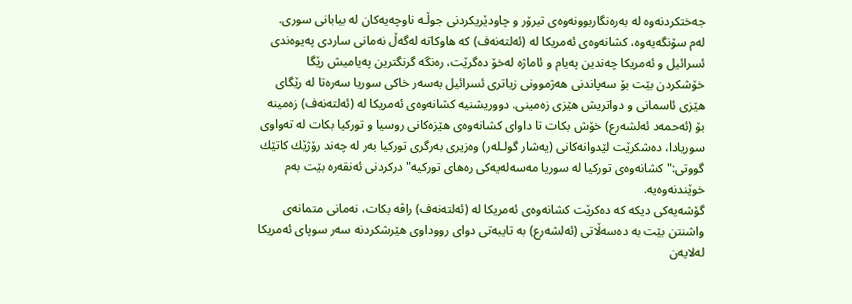جه‌ختكردنه‌وه‌ له‌ به‌ره‌نگاربوونه‌وه‌ی تیرۆر و چاودێریكردنی جوڵـ‍ه ناوچه‌یه‌كان له‌ بیابانی سوری.
له‌م سۆنگه‌یه‌وه‌، كشانه‌وه‌ی ئه‌مریكا له‌ (ئه‌لته‌نه‌ف) كه‌ هاوكاته‌ له‌گه‌ڵ نه‌مانی ساردی په‌یوه‌ندی ئسرائیل و ئه‌مریكا چه‌ندین په‌یام و ئاماژه‌ له‌خۆ ده‌گرێت،‌ ره‌نگه‌ گرنگترین په‌یامیش رێگا خۆشكردن بێت بۆ سه‌پاندنی هه‌ژموونی زیاتری ئسرائیل به‌سه‌ر خاكی سوریا سه‌ره‌تا له‌ رێگای هێزی ئاسمانی و دواتریش هێزی زه‌مینی. دووریشنیه‌ كشانه‌وه‌ی ئه‌مریكا له‌ (ئه‌لته‌نه‌ف) زه‌مینه‌ بۆ (ئه‌حمه‌د ئه‌لشه‌رع) خۆش بكات تا داوای كشانه‌وه‌ی هێزه‌كانی روسیا و توركیا بكات له‌ ته‌واوی سوریادا، ده‌شكرێت لێدوانه‌كانی (یه‌شار گولـله‌ر) وه‌زیری به‌رگری توركیا به‌ر له‌ چه‌ند رۆژێك كاتێك گووتی:" كشانه‌وه‌ی توركیا له‌ سوریا مه‌سه‌له‌یه‌كی ره‌های توركیه‌" دركردنی ئه‌نقه‌ره‌ بێت به‌م خوێندنه‌وه‌یه‌.
گۆشه‌یه‌كی دیكه‌ كه‌ ده‌كرێت كشانه‌وه‌ی ئه‌مریكا له‌ (ئه‌لته‌نه‌ف) راڤه‌ بكات، نه‌مانی متمانه‌ی واشنتن بێت به‌ ده‌سه‌ڵاتی (ئه‌لشه‌رع) به‌ تایبه‌تی دوای رووداوی هێرشكردنه‌ سه‌ر سوپای ئه‌مریكا له‌لایه‌ن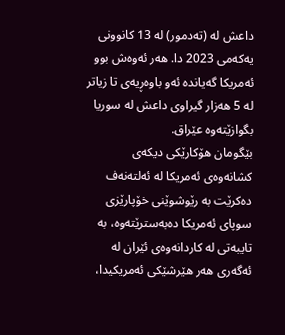داعش له‌ (ته‌دمور) له‌ 13 كانوونی یه‌كه‌می 2023 دا. هه‌ر ئه‌وه‌ش بوو ئه‌مریكا گه‌یانده‌ ئه‌و باوه‌ڕیه‌ی تا زیاتر له‌ 5 هه‌زار گیراوی داعش له‌ سوریا بگوازێته‌وه‌ عێراق.
بێگومان هۆكارێكی دیكه‌ی كشانه‌وه‌ی ئه‌مریكا له‌ ئه‌لته‌نه‌ف ده‌كرێت به‌ رێوشوێنی خۆپارێزی سوپای ئه‌مریكا ده‌به‌سترێته‌وه‌، به‌ تایبه‌تی له‌ كاردانه‌وه‌ی ئێران له‌ ئه‌گه‌ری هه‌ر هێرشێكی ئه‌مریكیدا،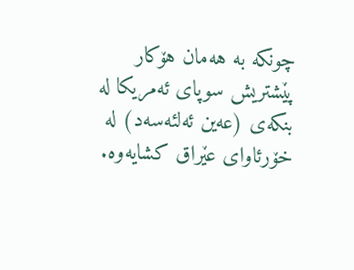چونكه‌ به‌ هه‌مان هۆكار پێشتریش سوپای ئه‌مریكا له‌ بنكه‌ی (عه‌ین ئه‌لئه‌سه‌د) له‌ خۆرئاوای عێراق كشایه‌وه‌.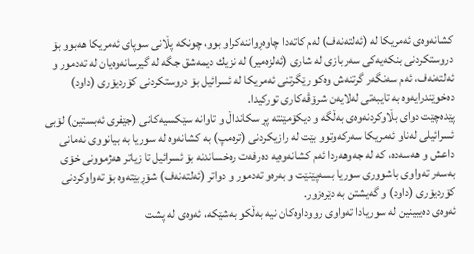كشانه‌وه‌ی ئه‌مریكا له‌ (ئه‌لته‌نه‌ف) له‌م كاته‌دا چاوه‌ڕواننه‌كراو بوو، چونكه‌ پڵانی سوپای ئه‌مریكا هه‌بوو بۆ دروستكردنی بنكه‌یه‌كی سه‌ربازی له‌ شاری (ئه‌لزه‌میر) له‌ نزیك دیمه‌شق جگه‌ له‌ گیرسانه‌وه‌یان له‌ ته‌دمور و ئه‌لته‌نه‌ف، ئه‌م سه‌نگه‌ر گرتنه‌ش وه‌كو رێگرتنی ئه‌مریكا له‌ ئسرائیل بۆ دروستكردنی كۆردیۆری (داود) ده‌خوێندرایه‌وه‌ به‌ تایبه‌تی له‌لایه‌ن شرۆڤه‌كاری توركیدا.
پێده‌چێت دوای بڵاوكردنه‌وه‌ی به‌ڵگه‌ و دیكۆمێنته‌ پڕ سكانداڵ و تاوانه‌ سێكسیه‌كانی (جێفری ئه‌بستین) لۆبی ئسرائیلی له‌ناو ئه‌مریكا سه‌ركه‌وتوو بێت له‌ رازیكردنی (تره‌مپ) به‌ كشانه‌وه‌ له‌ سوریا به‌ بیانووی نه‌مانی داعش و هه‌سه‌ده‌، كه‌ له‌ جه‌وهه‌ردا ئه‌م كشانه‌وه‌یه‌ ده‌رفه‌ت ره‌خساندنه‌ بۆ ئسرائیل تا زیاتر هه‌ژموونی خۆی به‌سه‌ر ته‌واوی باشووری سوریا بسه‌پێنێت و به‌ره‌و ته‌دمور و دواتر (ئه‌لته‌نه‌ف) شۆڕبێته‌وه‌ بۆ ته‌واوكردنی كۆردیۆری (داود) و گه‌یشتن به‌ دێره‌زور.
ئه‌وه‌ی ده‌یبینین له‌ سوریادا ته‌واوی رووداوه‌كان نیه‌ به‌ڵكو به‌شێكه‌، ئه‌وه‌ی له‌ پشت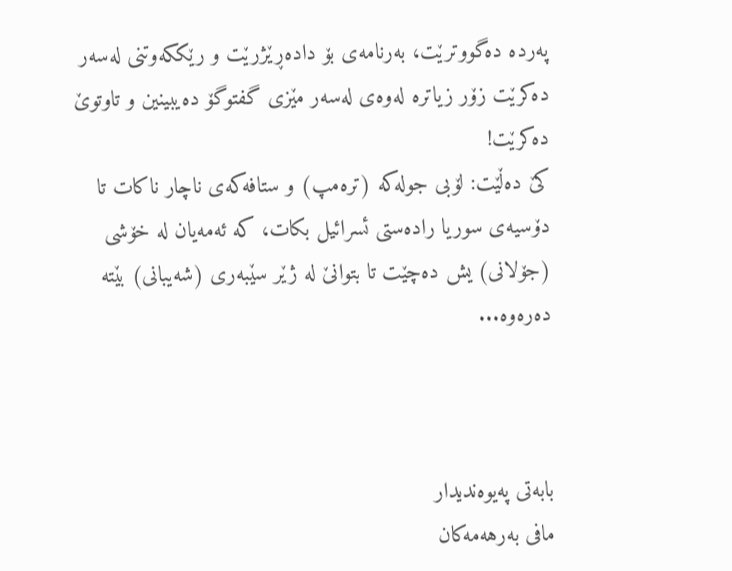په‌رده‌ ده‌گووترێت، به‌رنامه‌ی بۆ داده‌ڕێژرێت و رێككه‌وتنی له‌سه‌ر ده‌كرێت زۆر زیاتره‌ له‌وه‌ی له‌سه‌ر مێزی گفتوگۆ ده‌یبینین و تاوتوێ ده‌كرێت!
كێ ده‌ڵێت: لۆبی جوله‌كه‌ (تره‌مپ) و ستافه‌كه‌ی ناچار ناكات تا دۆسیه‌ی سوریا راده‌ستی ئسرائیل بكات، كه‌ ئه‌مه‌یان له‌ خۆشی (جۆلانی) یش ده‌چێت تا بتوانێ له‌ ژێر سێبه‌ری (شه‌یبانی) بێته‌ ده‌ره‌وه‌...



بابه‌تی په‌یوه‌ندیدار
مافی به‌رهه‌مه‌كان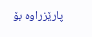پارێزراوه‌ بۆ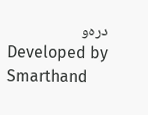دره‌و
Developed by Smarthand